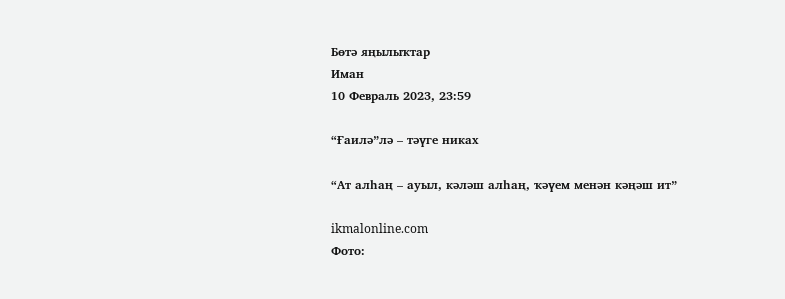Бөтә яңылыҡтар
Иман
10 Февраль 2023, 23:59

“Ғаилә”лә – тәүге никах

“Ат алһаң – ауыл, кәләш алһаң, ҡәүем менән кәңәш ит”

ikmalonline.com
Фото: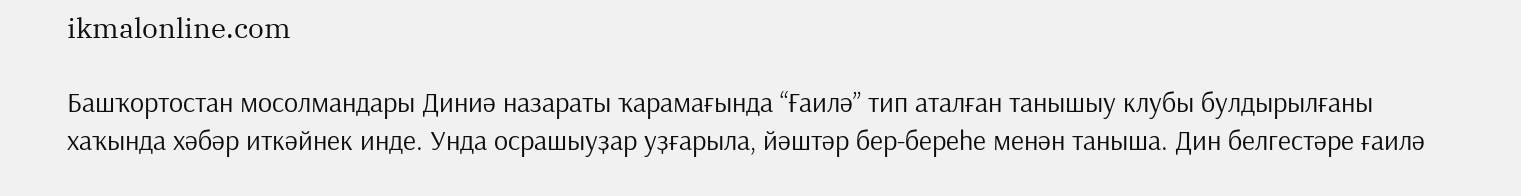ikmalonline.com

Башҡортостан мосолмандары Диниә назараты ҡарамағында “Ғаилә” тип аталған танышыу клубы булдырылғаны хаҡында хәбәр иткәйнек инде. Унда осрашыуҙар уҙғарыла, йәштәр бер-береһе менән таныша. Дин белгестәре ғаилә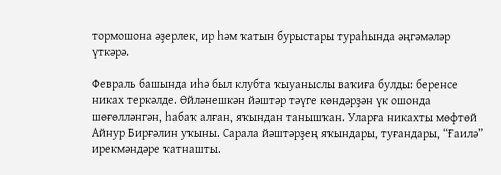тормошона әҙерлек, ир һәм ҡатын бурыстары тураһында әңгәмәләр үткәрә.

Февраль башында иһә был клубта ҡыуаныслы ваҡиға булды: беренсе никах теркәлде. Өйләнешкән йәштәр тәүге көндәрҙән үк ошонда шөғөлләнгән, һабаҡ алған, яҡындан танышҡан. Уларға никахты мөфтөй Айнур Бирғәлин уҡыны. Сарала йәштәрҙең яҡындары, туғандары, “Ғаилә” ирекмәндәре ҡатнашты.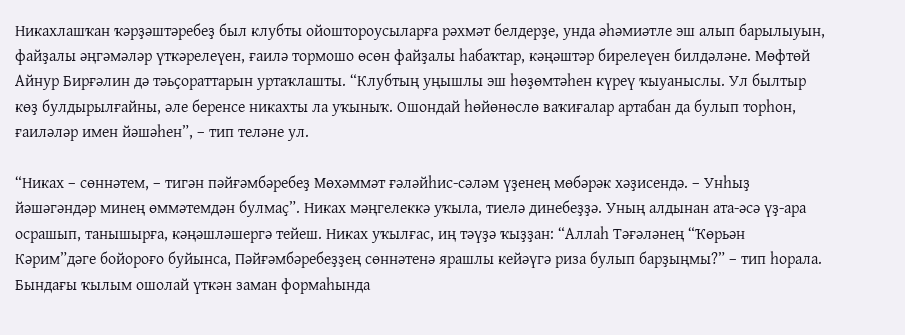Никахлашҡан ҡәрҙәштәребеҙ был клубты ойоштороусыларға рәхмәт белдерҙе, унда әһәмиәтле эш алып барылыуын, файҙалы әңгәмәләр үткәрелеүен, ғаилә тормошо өсөн файҙалы һабаҡтар, кәңәштәр бирелеүен билдәләне. Мөфтөй Айнур Бирғәлин дә тәьҫораттарын уртаҡлашты. “Клубтың уңышлы эш һөҙөмтәһен күреү ҡыуаныслы. Ул былтыр көҙ булдырылғайны, әле беренсе никахты ла уҡыныҡ. Ошондай һөйөнөслө ваҡиғалар артабан да булып торһон, ғаиләләр имен йәшәһен”, – тип теләне ул.

“Никах – сөннәтем, – тигән пәйғәмбәребеҙ Мөхәммәт ғәләйһис-сәләм үҙенең мөбәрәк хәҙисендә. – Унһыҙ йәшәгәндәр минең өммәтемдән булмаҫ”. Никах мәңгелеккә уҡыла, тиелә динебеҙҙә. Уның алдынан ата-әсә үҙ-ара осрашып, танышырға, кәңәшләшергә тейеш. Никах уҡылғас, иң тәүҙә ҡыҙҙан: “Аллаһ Тәғәләнең “Ҡөрьән Кәрим”дәге бойороғо буйынса, Пәйғәмбәребеҙҙең сөннәтенә ярашлы кейәүгә риза булып барҙыңмы?” – тип һорала. Бындағы ҡылым ошолай үткән заман формаһында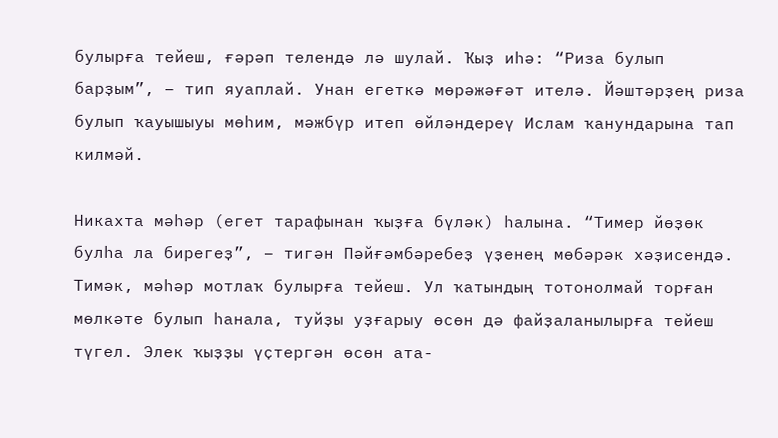булырға тейеш, ғәрәп телендә лә шулай. Ҡыҙ иһә: “Риза булып барҙым”, – тип яуаплай. Унан егеткә мөрәжәғәт ителә. Йәштәрҙең риза булып ҡауышыуы мөһим, мәжбүр итеп өйләндереү Ислам ҡанундарына тап килмәй.

Никахта мәһәр (егет тарафынан ҡыҙға бүләк) һалына. “Тимер йөҙөк булһа ла бирегеҙ”, – тигән Пәйғәмбәребеҙ үҙенең мөбәрәк хәҙисендә. Тимәк, мәһәр мотлаҡ булырға тейеш. Ул ҡатындың тотонолмай торған мөлкәте булып һанала, туйҙы уҙғарыу өсөн дә файҙаланылырға тейеш түгел. Элек ҡыҙҙы үҫтергән өсөн ата-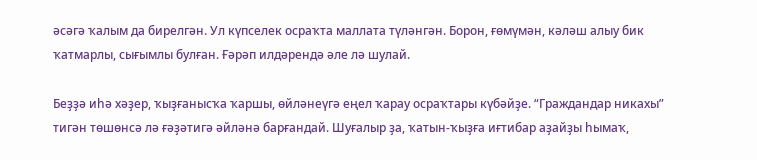әсәгә ҡалым да бирелгән. Ул күпселек осраҡта маллата түләнгән. Борон, ғөмүмән, кәләш алыу бик ҡатмарлы, сығымлы булған. Ғәрәп илдәрендә әле лә шулай.

Беҙҙә иһә хәҙер, ҡыҙғанысҡа ҡаршы, өйләнеүгә еңел ҡарау осраҡтары күбәйҙе. “Граждандар никахы” тигән төшөнсә лә ғәҙәтигә әйләнә барғандай. Шуғалыр ҙа, ҡатын-ҡыҙға иғтибар аҙайҙы һымаҡ,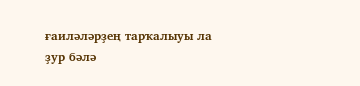ғаиләләрҙең тарҡалыуы ла ҙур бәлә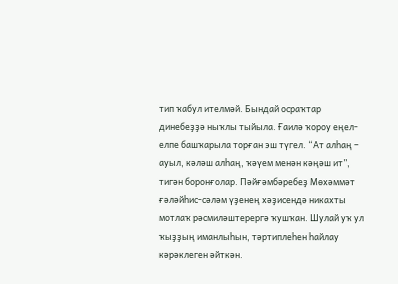тип ҡабул ителмәй. Бындай осраҡтар динебеҙҙә ныҡлы тыйыла. Ғаилә ҡороу еңел-елпе башҡарыла торған эш түгел. “Ат алһаң – ауыл, кәләш алһаң, ҡәүем менән кәңәш ит”, тигән боронғолар. Пәйғәмбәребеҙ Мөхәммәт ғәләйһис-сәләм үҙенең хәҙисендә никахты мотлаҡ рәсмиләштерергә ҡушҡан. Шулай уҡ ул ҡыҙҙың иманлыһын, тәртиплеһен һайлау кәрәклеген әйткән.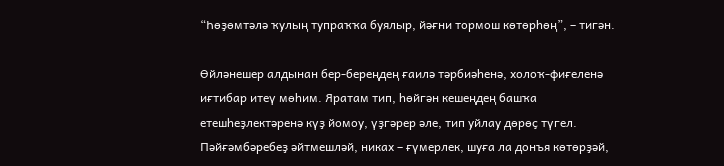“Һөҙөмтәлә ҡулың тупраҡҡа буялыр, йәғни тормош көтөрһөң”, – тигән.

Өйләнешер алдынан бер-береңдең ғаилә тәрбиәһенә, холоҡ-фиғеленә иғтибар итеү мөһим. Яратам тип, һөйгән кешеңдең башҡа етешһеҙлектәренә күҙ йомоу, үҙгәрер әле, тип уйлау дөрөҫ түгел. Пәйғәмбәребеҙ әйтмешләй, никах – ғүмерлек, шуға ла донъя көтөрҙәй,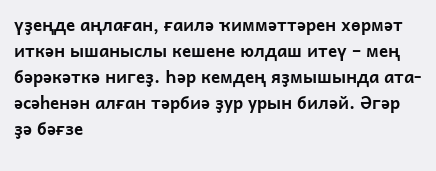үҙеңде аңлаған, ғаилә ҡиммәттәрен хөрмәт иткән ышаныслы кешене юлдаш итеү – мең бәрәкәткә нигеҙ. Һәр кемдең яҙмышында ата-әсәһенән алған тәрбиә ҙур урын биләй. Әгәр ҙә бәғзе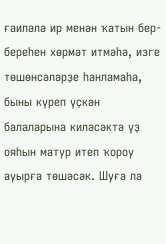ғаиләлә ир менән ҡатын бер-береһен хөрмәт итмәһә, изге төшөнсәләрҙе һанламаһа, быны күреп үҫкән балаларына киләсәктә үҙ ояһын матур итеп ҡороу ауырға төшәсәк. Шуға ла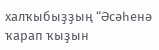халҡыбыҙҙың “Әсәһенә ҡарап ҡыҙын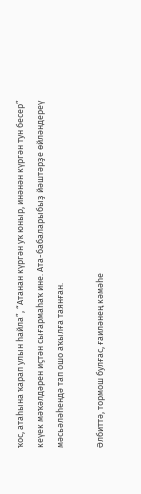ҡос, атаһына ҡарап улын һайла”, “Атанан күргән уҡ юныр, инәнән күргән тун бесер” кеүек мәҡәлдәрен иҫтән сығармаһаҡ ине. Ата-бабаларыбыҙ йәштәрҙе өйләндереү мәсьәләһендә тап ошо аҡылға таянған.

Әлбиттә, тормош булғас, ғаиләнең кәмәһе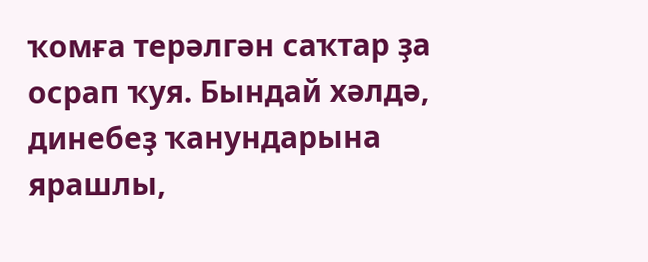ҡомға терәлгән саҡтар ҙа осрап ҡуя. Бындай хәлдә, динебеҙ ҡанундарына ярашлы,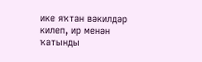ике яҡтан вәкилдәр килеп, ир менән ҡатынды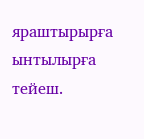яраштырырға ынтылырға тейеш.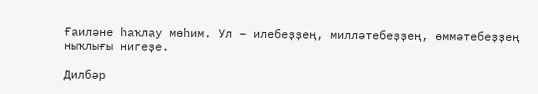Ғаиләне һаҡлау мөһим. Ул – илебеҙҙең, милләтебеҙҙең, өммәтебеҙҙең ныҡлығы нигеҙе.

Дилбәр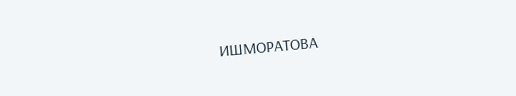ИШМОРАТОВА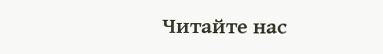Читайте нас